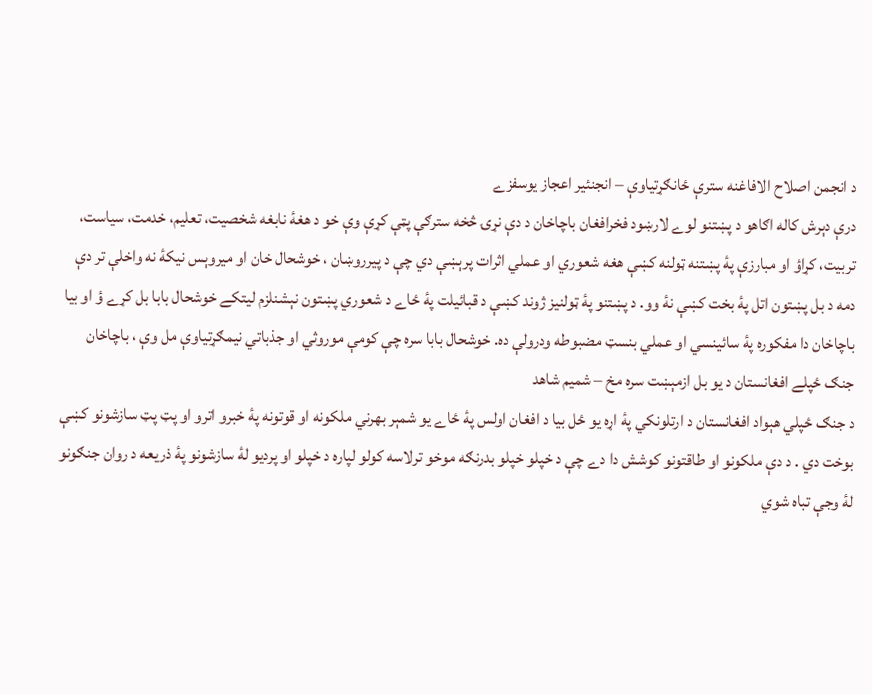د انجمن اصلاح الافاغنه سترې ځانګړتياوې – انجنئير اعجاز يوسفزے
درې دېرش کاله اګاهو د پښتنو لوے لارښود فخرافغان باچاخان د دې نړۍ څخه سترګې پټې کړې وې خو د هغۀ نابغه شخصیت، تعلیم، خدمت، سیاست، تربیت، کړاؤ او مبارزې پۀ پښتنه ټولنه کښې هغه شعوري او عملي اثرات پرېښې دي چې د پیرروښان ، خوشحال خان او میروېس نیکۀ نه واخلې تر دې دمه د بل پښتون اتل پۀ بخت کښې نۀ وو. د پښتنو پۀ ټولنیز ژوند کښې د قبائیلت پۀ ځاے د شعوري پښتون نېشنلزم لیتکے خوشحال بابا بل کړے ؤ او بیا باچاخان دا مفکوره پۀ سائینسي او عملي بنسټ مضبوطه ودرولې ده. خوشحال بابا سره چې کومې موروثي او جذباتي نیمګړتیاوې مل وې ، باچاخان
جنګ ځپلے افغانستان د يو بل ازمېښت سره مخ – شميم شاهد
د جنګ ځپلي هېواد افغانستان د ارتلونکي پۀ اړه يو ځل بيا د افغان اولس پۀ ځاے يو شمېر بهرني ملکونه او قوتونه پۀ خبرو اترو او پټ پټ سازشونو کښې بوخت دي . د دې ملکونو او طاقتونو کوشش دا دے چې د خپلو خپلو بدرنګه موخو ترلاسه کولو لپاره د خپلو او پرديو لۀ سازشونو پۀ ذريعه د روان جنګونو لۀ وجې تباه شوي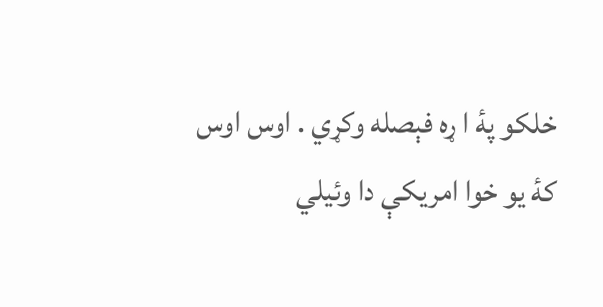خلکو پۀ ا ړه فېصله وکړي . اوس اوس کۀ يو خوا امريکې دا وئيلي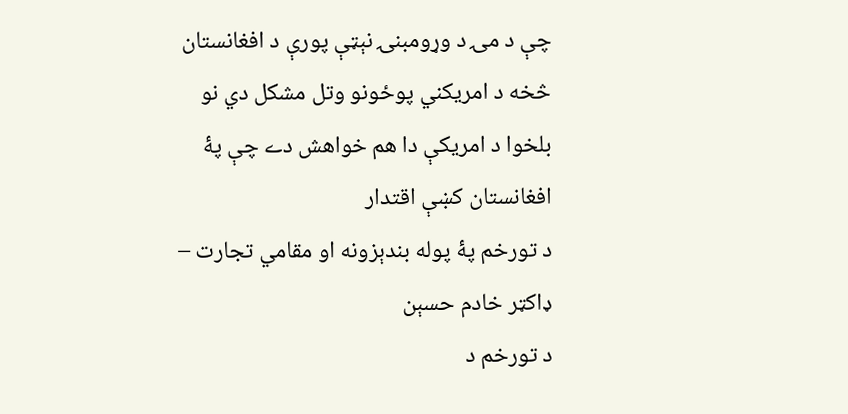چې د مۍ د وړومبنۍ نېټې پورې د افغانستان څخه د امريکني پوځونو وتل مشکل دي نو بلخوا د امريکې دا هم خواهش دے چې پۀ افغانستان کښې اقتدار
د تورخم پۀ پوله بندېزونه او مقامي تجارت – ډاکټر خادم حسېن
د تورخم د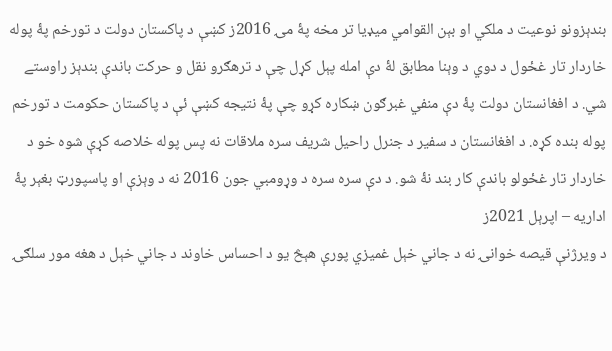بندېزونو نوعيت د ملکي او بېن القوامي ميډيا تر مخه پۀ مۍ 2016ز کښې د پاکستان دولت د تورخم پۀ پوله خاردار تار غځول د دوي د وېنا مطابق لۀ دې امله پېل کړل چې د ترهګرو نقل و حرکت باندې بندېز راوستے شي. د افغانستان دولت پۀ دې منفي غبرګون ښکاره کړو چې پۀ نتيجه کښې ئې د پاکستان حکومت د تورخم پوله بنده کړه. د افغانستان د سفير د جنرل راحيل شريف سره ملاقات نه پس پوله خلاصه کړې شوه خو د خاردار تار غځولو باندې کار بند نۀ شو. د دې سره سره د وړومبي جون 2016 نه د وېزې او پاسپورټ بغېر پۀ
اداريه – اپرېل 2021ز
د ويرژنې قيصه خوانۍ نه د جاني خېل غميزي پورې هېڅ يو د احساس خاوند د جاني خېل د هغه مور سلګۍ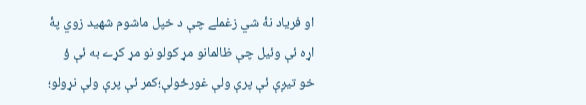او فرياد نۀ شي زغملے چې د خپل ماشوم شهيد زوي پۀ اړه ئې وئيل چې ظالمانو مړ کولو نو مړ کړے به ئې ؤ خو تيږې ئې پرې ولې غورځولې؛کمر ئې پرې ولې نړولو؛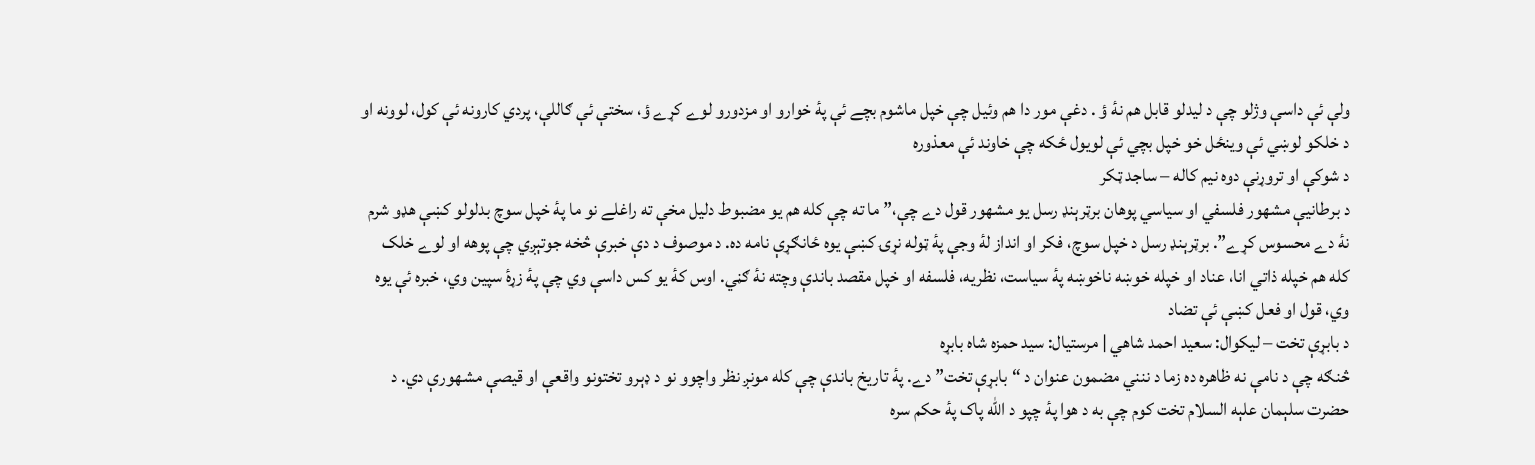ولې ئې داسې وژلو چې د ليدلو قابل هم نۀ ؤ . دغې مور دا هم وئيل چې خپل ماشوم بچے ئې پۀ خوارو او مزدورو لوے کړے ؤ، سختې ئې ګاللې، پردي کارونه ئې کول، لوونه او د خلکو لوښي ئې وينځل خو خپل بچي ئې لويول ځکه چې خاوند ئې معذوره
د شوکې او تروړنې دوه نيم کاله – ساجد ټکر
د برطانيې مشهور فلسفي او سياسي پوهان برټرېنډ رسل يو مشهور قول دے چې،” ما ته چې کله هم يو مضبوط دليل مخې ته راغلے نو ما پۀ خپل سوچ بدلولو کښې هډو شرم نۀ دے محسوس کړے”. برټرېنډ رسل د خپل سوچ، فکر او انداز لۀ وجې پۀ ټوله نړۍ کښې يوه ځانګړې نامه ده. د موصوف د دې خبرې څخه جوتېږي چې پوهه او لوے خلک کله هم خپله ذاتي انا، عناد او خپله خوښه ناخوښه پۀ سياست، نظريه، فلسفه او خپل مقصد باندې وچته نۀ ګڼي. اوس کۀ يو کس داسې وي چې پۀ زړۀ سپين وي، خبره ئې يوه وي، قول او فعل کښې ئې تضاد
د بابړې تخت – ليکوال: سعيد احمد شاهي | مرستيال: سيد حمزه شاه بابړه
څنګه چې د نامې نه ظاهره ده زما د ننني مضمون عنوان د “بابړې تخت” دے. پۀ تاريخ باندې چې کله مونږ نظر واچوو نو د ډېرو تختونو واقعې او قيصې مشهورې دي. د حضرت سلېمان علېه السلام تخت کوم چې به د هوا پۀ چپو د الله پاک پۀ حکم سره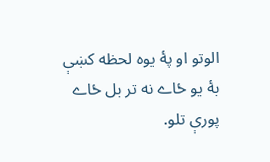الوتو او پۀ يوه لحظه کښې بۀ يو ځاے نه تر بل ځاے پورې تلو.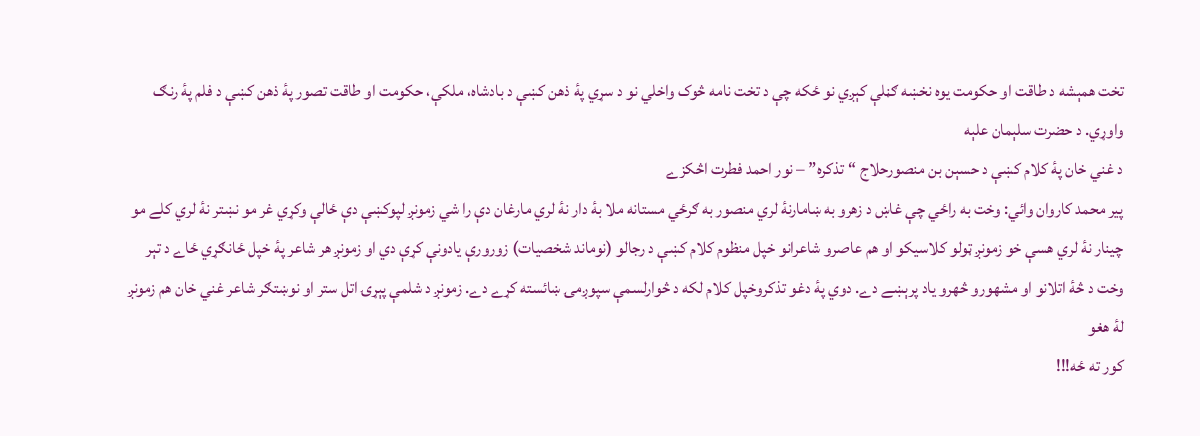تخت همېشه د طاقت او حکومت يوه نخښه ګڼلې کېږي نو ځکه چې د تخت نامه څوک واخلي نو د سړي پۀ ذهن کښې د بادشاه، ملکې، حکومت او طاقت تصور پۀ ذهن کښې د فلم پۀ رنګ واوړي. د حضرت سلېمان علېه
د غني خان پۀ کلام کښې د حسېن بن منصورحلاج “تذکره” – نور احمد فطرت اڅکزے
پير محمد کاروان وائي: وخت به راځي چې غاښ د زهرو به ښامارنۀ لري منصور به ګرځي مستانه ملا بۀ دار نۀ لري مارغان دې را شي زمونږ لپوکښې دې ځالې وکړي غر مو نښتر نۀ لري کلے مو چينار نۀ لري هسې خو زمونږ ټولو کلاسيکو او هم عاصرو شاعرانو خپل منظوم کلام کښې د رجالو (نوماند شخصيات) زورورې يادونې کړې دي او زمونږ هر شاعر پۀ خپل ځانګړي ځاے د تېر وخت د څۀ اتلانو او مشهورو څهرو ياد پرېښے دے. دوي پۀ دغو تذکروخپل کلام لکه د څوارلسمې سپوږمۍ ښائسته کړے دے. زمونږ د شلمې پېړۍ اتل ستر او نوښتګر شاعر غني خان هم زمونږ لۀ هغو
کور ته ځه!!!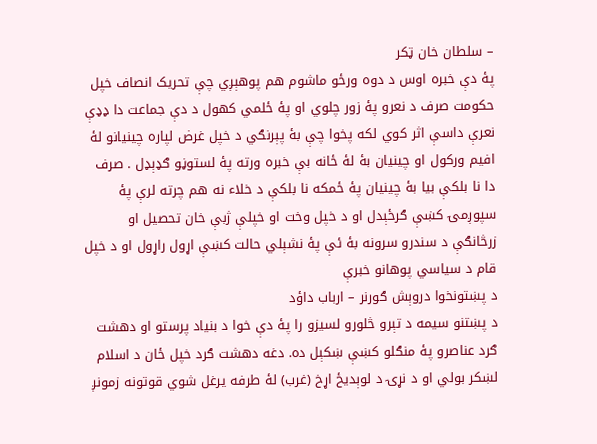– سلطان خان ټکر
پۀ دې خبره اوس د دوه ورځو ماشوم هم پوهېږي چې تحريک انصاف خپل حکومت صرف د نعرو پۀ زور چلوي او پۀ ځلمي کهول د دې جماعت دا ډډې نعرې داسې اثر کوي لکه پخوا چې بۀ پېرنګي د خپل غرض لپاره چينيانو لۀ افيم ورکول او چينيان بۀ لۀ ځانه بې خبره ورته پۀ لستوڼو ګډېډل . صرف دا نا بلکې بيا بۀ چينيان پۀ ځمکه نا بلکې د خلاء نه هم چرته لرې پۀ سپوږمۍ کښې ګرځېدل او د خپل وخت او خپلې ژبې خان تحصيل او زرڅانګې د سندرو سرونه بۀ ئې پۀ نشېلي حالت کښې اړول راړول او د خپل قام د سياسي پوهانو خبرې
د پښتونخوا دروېش ګورنر – ارباب داؤد
د پښتنو سيمه د تېرو څلورو لسيزو را پۀ دې خوا د بنياد پرستو او دهشت ګرد عناصرو پۀ منګلو کښې ښکېل ده. دغه دهشت ګرد خپل ځان د اسلام لښکر بولي او د نړۍ د لوېديځ اړخ (غرب) لۀ طرفه يرغل شوي قوتونه زمونږ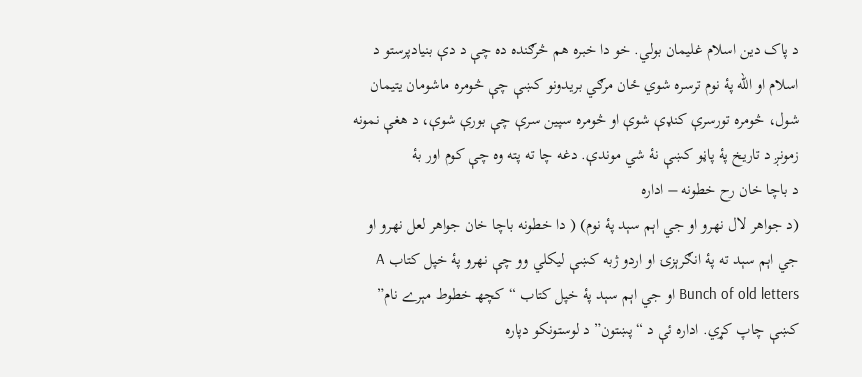د پاک دين اسلام غليمان بولي. خو دا خبره هم څرګنده ده چې د دې بنيادپرستو د اسلام او الله پۀ نوم ترسره شوي ځان مرګي بريدونو کښې چې څومره ماشومان يتيمان شول، څومره تورسرې کنډې شوې او څومره سپين سرې چې بورې شوې، د هغې نمونه زمونږ د تاريخ پۀ پاڼو کښې نۀ شي موندې. دغه چا ته پته وه چې کوم اور بۀ
د باچا خان رح خطونه – اداره
(د جواهر لال نهرو او جي اېم سېد پۀ نوم) ( دا خطونه باچا خان جواهر لعل نهرو او جي اېم سېد ته پۀ انګرېزۍ او اردو ژبه کښې ليکلي وو چې نهرو پۀ خپل کتاب A Bunch of old letters او جي اېم سېد پۀ خپل کتاب “کچهـ خطوط مېرے نام” کښې چاپ کړي. اداره ئې د “پښتون” د لوستونکو دپاره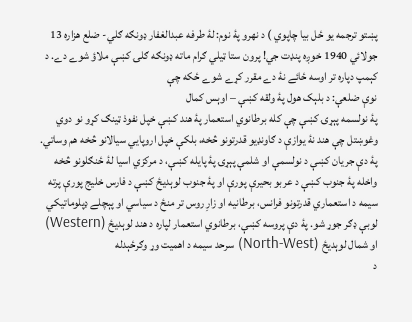پښتو ترجمه يو ځل بيا چاپوي ) د نهرو پۀ نوم: لۀ طرفه عبدالغفار ډونګه ګلي- ضلع هزاره 13 جولائي 1940 خوږه پنډت جي! پرون ستا ټيلي ګرام ماته ډونګه ګلۍ کښې ملاؤ شوے دے. د کېمپ دپاره تر اوسه ځائے نۀ دے مقرر کړے شوے ځکه چې
نوې ضلعې: د بلېک هول پۀ ولقه کښې – اوېس کمال
پۀ نولسمه پېړۍ کښې چې کله برطانوي استعمار پۀ هند کښې خپل نفوذ ټینګ کړو نو دوي وغوښتل چې هند نۀ یوازې د ګاونډیو قدرتونو څخه، بلکې خپل اروپایي سیالانو څخه هم وساتي. پۀ دې جریان کښې د نولسمې او شلمې پېړۍ پۀ پایله کښې، د مرکزي اسیا لۀ ځنګلونو څخه واخله پۀ جنوب کښې د عربو بحیرې پورې او پۀ جنوب لوېدیځ کښې د فارس خليج پورې پرته سیمه د استعماري قدرتونو فرانس، برطانیه او زارِ روس تر منځ د سیاسي او پېچلے ډپلوماتیکي لوبې ډګر جوړ شو. پۀ دې پروسه کښې، برطانوي استعمار لپاره د هند لوېدیځ (Western) او شمال لوېدیځ (North-West) سرحد سیمه د اهمیت وړ وګرځېدله
د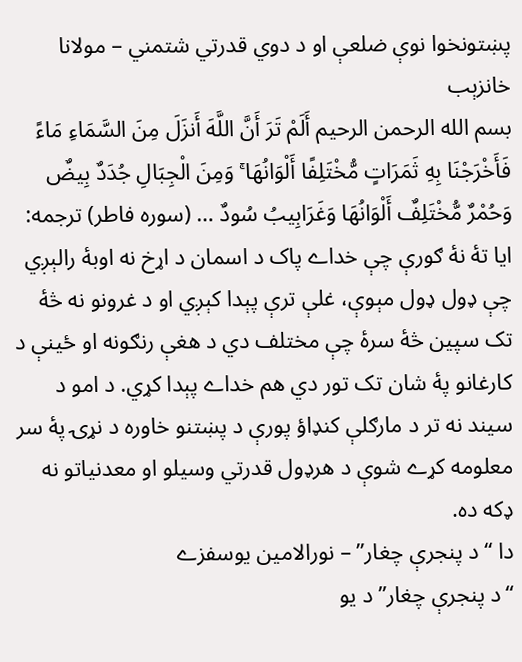پښتونخوا نوې ضلعې او د دوي قدرتي شتمني – مولانا خانزېب
بسم الله الرحمن الرحیم أَلَمْ تَرَ أَنَّ اللَّهَ أَنزَلَ مِنَ السَّمَاءِ مَاءً فَأَخْرَجْنَا بِهِ ثَمَرَاتٍ مُّخْتَلِفًا أَلْوَانُهَا ۚ وَمِنَ الْجِبَالِ جُدَدٌ بِيضٌ وَحُمْرٌ مُّخْتَلِفٌ أَلْوَانُهَا وَغَرَابِيبُ سُودٌ … (سورہ فاطر) ترجمه: ايا تۀ نۀ ګورې چې خداے پاک د اسمان د اړخ نه اوبۀ رالېږي چې ډول ډول مېوې، غلې ترې پېدا کېږي او د غرونو نه څۀ تک سپين څۀ سرۀ چې مختلف دي د هغې رنګونه او ځينې د کارغانو پۀ شان تک تور دي هم خداے پېدا کړي. د امو د سيند نه تر د مارګلې کنډاؤ پورې د پښتنو خاوره د نړۍ پۀ سر معلومه کړے شوې د هرډول قدرتي وسيلو او معدنياتو نه ډکه ده.
دا “د پنجرې چغار” – نورالامين يوسفزے
“د پنجرې چغار” د يو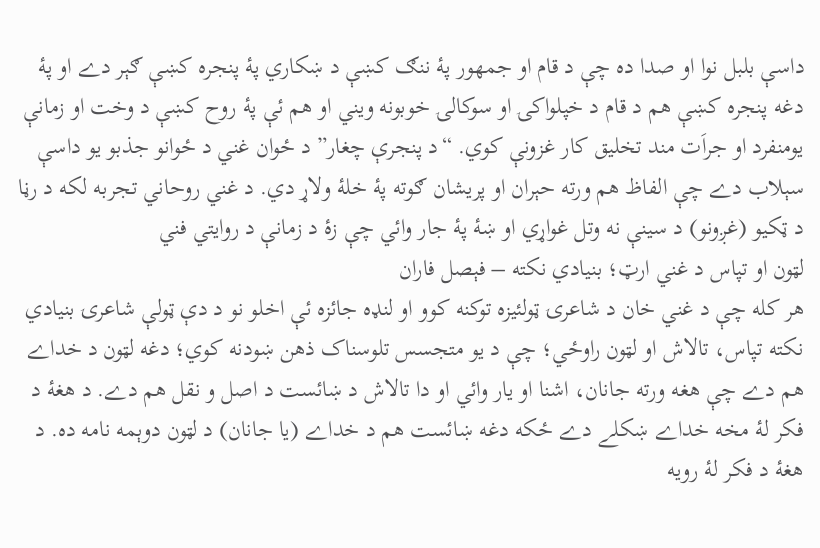داسې بلبل نوا او صدا ده چې د قام او جمهور پۀ ننګ کښې د ښکاري پۀ پنجره کښې ګېر دے او پۀ دغه پنجره کښې هم د قام د خپلواکۍ او سوکالۍ خوبونه ويني او هم ئې پۀ روح کښې د وخت او زمانې يومنفرد او جراَت مند تخليق کار غزونې کوي. “د پنجرې چغار” د ځوان غني د ځوانو جذبو يو داسې سېلاب دے چې الفاظ هم ورته حېران او پريشان ګوته پۀ خلۀ ولاړ دي. د غني روحاني تجربه لکه د رڼا د ټکيو (غږونو) د سينې نه وتل غواړي او ښۀ پۀ جار وائي چې زۀ د زمانې د روايتي فني
لټون او تپاس د غني ارټ؛ بنيادي نکته – فېصل فاران
هر کله چې د غني خان د شاعرۍ ټولئيزه توکنه کوو او لنډه جائزه ئې اخلو نو د دې ټولې شاعرۍ بنيادي نکته تپاس، تالاش او لټون راوځي؛ چې د يو متجسس تلوسناک ذهن ښودنه کوي؛ دغه لټون د خداے هم دے چې هغه ورته جانان، اشنا او يار وائي او دا تالاش د ښائست د اصل و نقل هم دے. د هغۀ د فکر لۀ مخه خداے ښکلے دے ځکه دغه ښائست هم د خداے (يا جانان) د لټون دوېمه نامه ده. د هغۀ د فکر لۀ رويه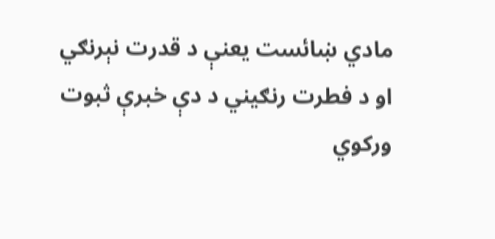مادي ښائست يعنې د قدرت نېرنګي او د فطرت رنګيني د دې خبرې ثبوت ورکوي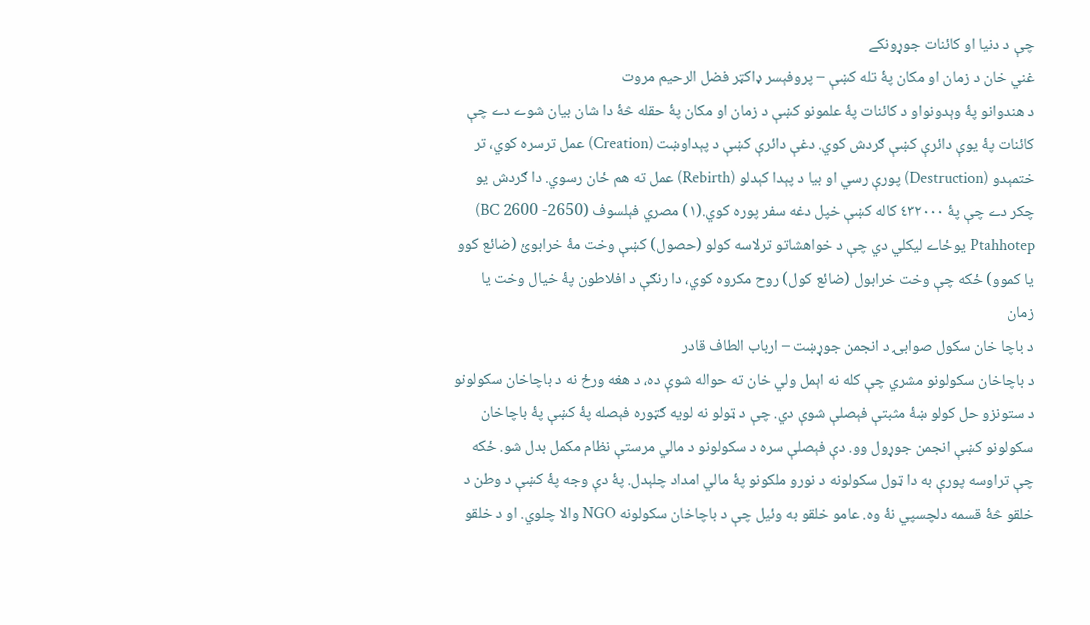چې د دنيا او کائنات جوړونکے
غني خان د زمان او مکان پۀ تله کښې – پروفېسر ډاکټر فضل الرحيم مروت
د هندوانو پۀ وېدونواو د کائنات پۀ علمونو کښې د زمان او مکان پۀ حقله څۀ دا شان بيان شوے دے چې کائنات پۀ يوې دائرې کښې ګردش کوي. دغې دائرې کښې د پېداوښت (Creation) عمل ترسره کوي، تر ختمېدو (Destruction) پورې رسي او بيا د پېدا کېدلو (Rebirth) عمل ته هم ځان رسوي. دا ګردش يو چکر دے چې پۀ ٤٣٢٠٠٠ کاله کښې خپل دغه سفر پوره کوي.(١) مصري فېلسوف (2650- 2600 BC) Ptahhotep يوځاے ليکلي دي چې د خواهشاتو ترلاسه کولو (حصول) کښې وخت مۀ خرابوئ (ضائع کوو يا کموو) ځکه چې وخت خرابول (ضائع کول) روح مکروه کوي، دا رنګې د افلاطون پۀ خيال وخت يا زمان
د باچا خان سکول صوابۍ د انجمن جوړښت – ارباب الطاف قادر
د باچاخان سکولونو مشري چې کله نه اېمل ولي خان ته حواله شوې ده، د هغه ورځ نه د باچاخان سکولونو د ستونزو حل کولو ښۀ مثبتې فېصلې شوې دي. چې د ټولو نه لويه ګټوره فېصله پۀ کښې پۀ باچاخان سکولونو کښې انجمن جوړول وو. دې فېصلې سره د سکولونو د مالي مرستې نظام مکمل بدل شو. ځکه چې تراوسه پورې به دا ټول سکولونه د نورو ملکونو پۀ مالي امداد چلېدل. پۀ دې وجه پۀ کښې د وطن د خلقو څۀ قسمه دلچسپي نۀ وه. عامو خلقو به وئيل چې د باچاخان سکولونه NGO والا چلوي. او د خلقو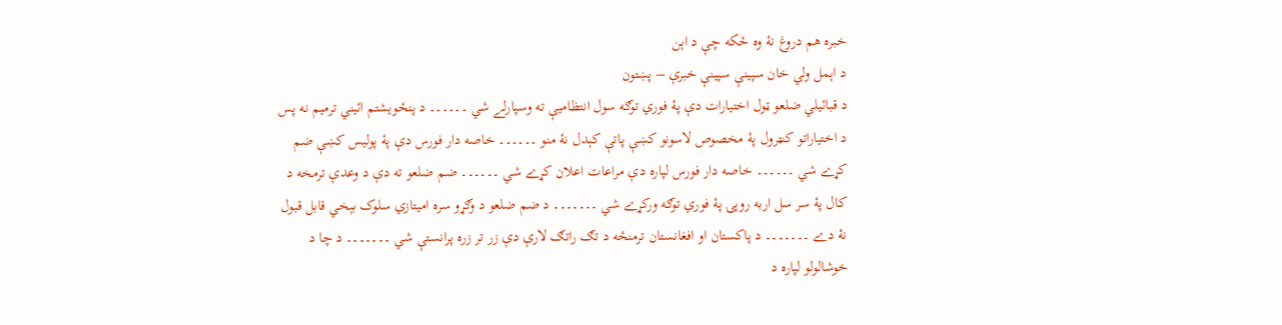خبره هم دروغ نۀ وه ځکه چې د اېن
د اېمل ولي خان سپينې سپينې خبرې – پښتون
د قبائيلي ضلعو ټول اختيارات دې پۀ فوري توګه سول انتظاميې ته وسپارلے شي ۔۔۔۔۔۔ د پنځويشتم ائيني ترميم نه پس د اختياراتو کنټرول پۀ مخصوص لاسونو کښې پاتې کېدل نۀ منو ۔۔۔۔۔۔ خاصه دار فورس دې پۀ پوليس کښې ضم کړے شي ۔۔۔۔۔۔ خاصه دار فورس لپاره دې مراعات اعلان کړے شي ۔۔۔۔۔۔ ضم ضلعو ته دې د وعدې ترمخه د کال پۀ سر سل اربه روپۍ پۀ فوري توګه ورکړے شي ۔۔۔۔۔۔۔ د ضم ضلعو د وګړو سره اميتازي سلوک بېخي قابل قبول نۀ دے ۔۔۔۔۔۔۔ د پاکستان او افغانستان ترمنځه د تګ راتګ لارې دې زر تر زره پرانستې شي ۔۔۔۔۔۔۔ د چا د خوشالولو لپاره د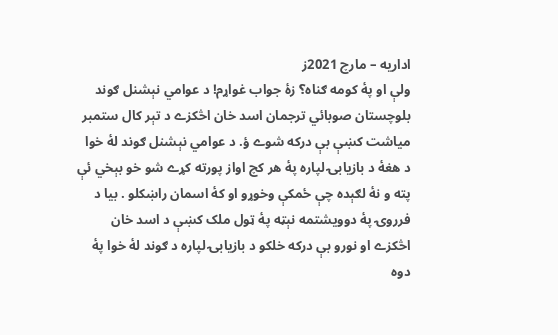اداريه – مارچ 2021ز
ولې او پۀ کومه ګناه؟ زۀ جواب غواړم! د عوامي نېشنل ګوند بلوچستان صوبائي ترجمان اسد خان اڅکزے د تېر کال ستمبر مياشت کښې بې درکه شوے ؤ. د عوامي نېشنل ګوند لۀ خوا د هغۀ د بازيابۍ لپاره پۀ هر کچ اواز پورته کړے شو خو بېخي ئې پته و نۀ لګېده چې ځمکې وخوړو او کۀ اسمان راښکلو . بيا د فرروۍ پۀ دوويشتمه نېټه پۀ ټول ملک کښې د اسد خان اڅکزے او نورو بې درکه خلکو د بازيابۍ لپاره د ګوند لۀ خوا پۀ دوه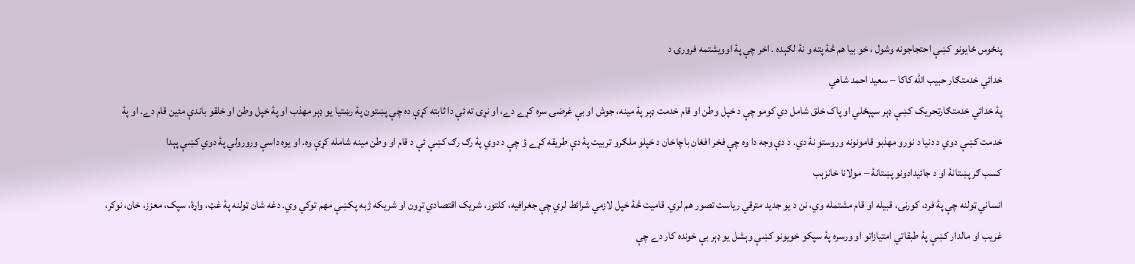پنځوس ځايونو کښې احتجاجونه وشول ، خو بيا هم څۀ پته و نۀ لګېده . اخر چې پۀ اوويشتمه فرورۍ د
خدائي خدمتګار حبيب الله کاکا – سعيد احمد شاهي
پۀ خدائي خدمتګارتحريک کښې ډېر سپېځلي او پاک خلق شامل دي کومو چې د خپل وطن او قام خدمت ډېر پۀ مينه، جوش او بې غرضۍ سره کړے دے، او نړۍ ته ئې دا ثابته کړې ده چې پښتون پۀ رښتيا يو ډېر مهذب او پۀ خپل وطن او خلقو باندې مئين قام دے. او پۀ خدمت کښې دوي د دنيا د نورو مهذبو قامونونه وروستو نۀ دي. د دې وجه دا وه چې فخر افغان باچاخان د خپلو ملګرو تربيت پۀ دې طريقه کړے ؤ چې د دوي پۀ رګ رګ کښې ئې د قام او وطن مينه شامله کړې وه. او يوه داسې ورورولي پۀ دوي کښې پېدا
کسب ګر پښتانۀ او د جائيدادونو پښتانۀ – مولانا خانزېب
انساني ټولنه چې پۀ فرد، کورنۍ، قبيله او قام مشتمله وي، نن د يو جديد مترقي رياست تصور هم لري. قاميت څۀ خپل لازمي شرائط لري چې جغرافيه، کلتور، شريک اقتصادي تړون او شريکه ژبه پکښې مهم توکي وي. دغه شان ټولنه پۀ غټ، واړۀ، سپک، معزز، خان، نوکر، غريب او مالدار کښې پۀ طبقاتي امتيازاتو او ورسره پۀ سپکو خويونو کښې وېشل يو ډېر بې خونده کار دے چې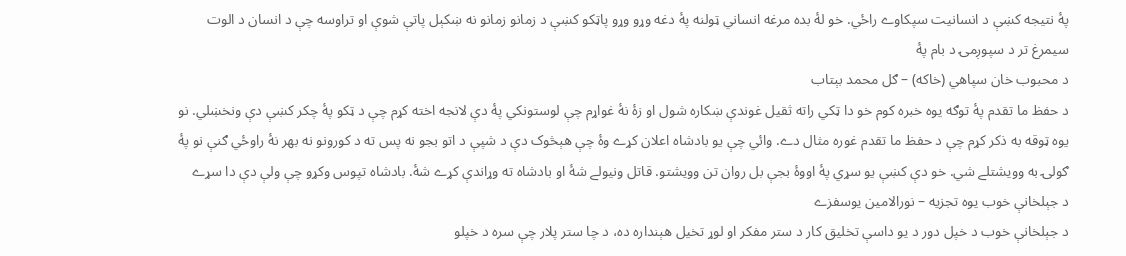پۀ نتيجه کښې د انسانیت سپکاوے راځي. خو لۀ بده مرغه انساني ټولنه پۀ دغه وړو وړو پاټکو کښې د زمانو زمانو نه ښکېل پاتې شوې او تراوسه چې د انسان د الوت سيمرغ تر د سپوږمۍ د بام پۀ
د محبوب خان سپاهي (خاکه) – ګل محمد بېتاب
د حفظ ما تقدم پۀ توګه يوه خبره کوم خو دا ټکي راته ثقيل غوندې ښکاره شول او زۀ نۀ غواړم چې لوستونکي پۀ دې لانجه اخته کړم چې د ټکو پۀ چکر کښې دې ونخښلي. نو يوه ټوقه به ذکر کړم چې د حفظ ما تقدم غوره مثال دے. وائي چې يو بادشاه اعلان کړے وۀ چې هېڅوک دې د شپې د اتو بجو نه پس ته د کورونو نه بهر نۀ راوځي ګنې نو پۀ ګولۍ به وويشتلے شي. خو دې کښې يو سړي پۀ اووۀ بجې بل روان تن وويشتو. قاتل ونيولے شۀ او بادشاه ته وړاندې کړے شۀ. بادشاه تپوس وکړو چې ولې دې دا سړے
د جېلخانې خوب يوه تجزيه – نورالامين يوسفزے
د جېلخانې خوب د خپل دور د يو داسې تخليق کار د ستر مفکر او لوړ تخيل هېنداره ده، د چا ستر پلار چې سره د خپلو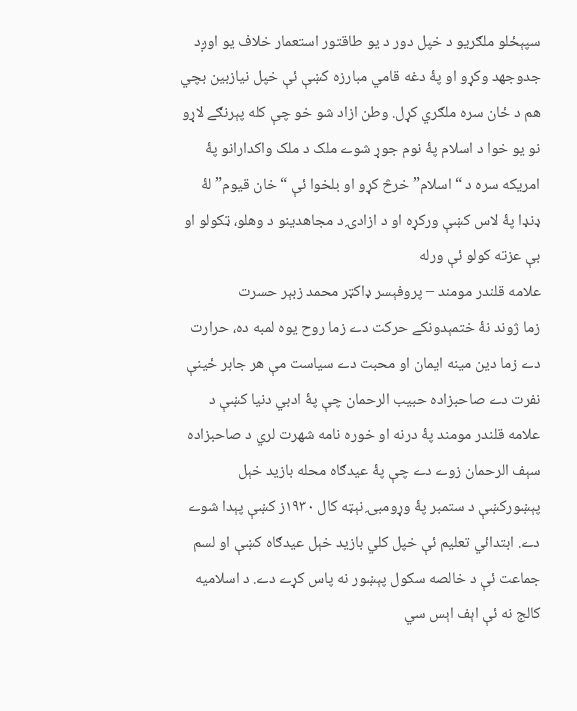سپېځلو ملګريو د خپل دور د يو طاقتور استعمار خلاف يو اوږد جدوجهد وکړو او پۀ دغه قامي مبارزه کښې ئې خپل نيازبين بچي هم د ځان سره ملګري کړل. وطن ازاد شو خو چې کله پېرنګے لاړو نو يو خوا د اسلام پۀ نوم جوړ شوے ملک د ملک واکدارانو پۀ امريکه سره د “اسلام” خرڅ کړو او بلخوا ئې “خان قيوم” لۀ ډنډا پۀ لاس کښې ورکړه او د ازادۍ د مجاهدينو د وهلو، ټکولو او بې عزته کولو ئې ورله
علامه قلندر مومند – پروفېسر ډاکټر محمد زبېر حسرت
زما ژوند نۀ ختمېدونکے حرکت دے زما روح يوه لمبه ده، حرارت دے زما دين مينه ايمان او محبت دے سياست مې هر جابر ځينې نفرت دے صاحبزاده حبيب الرحمان چې پۀ ادبي دنيا کښې د علامه قلندر مومند پۀ درنه او خوره نامه شهرت لري د صاحبزاده سېف الرحمان زوے دے چې پۀ عيدګاه محله بازيد خېل پېښورکښې د ستمبر پۀ وړومبۍ نېټه کال ١٩٣٠ز کښې پېدا شوے دے. ابتدائي تعليم ئې خپل کلي بازيد خېل عيدګاه کښې او لسم جماعت ئې د خالصه سکول پېښور نه پاس کړے دے. د اسلاميه کالج نه ئې اېف اېس سي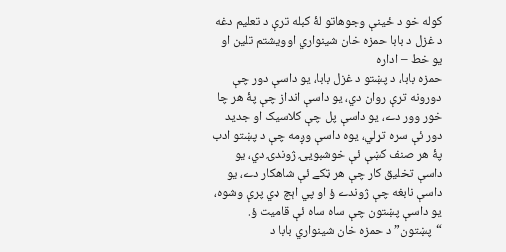کوله خو د ځينې وجوهاتو لۀ کبله ترې د تعليم دغه
د غزل د بابا حمزه خان شينواري اوويشتم تلين او يو خط – اداره
حمزه بابا، د پښتو د غزل بابا، يو داسې دور چې دورونه ترې روان دي، يو داسې انداز چې پۀ هر چا خور وور دے، يو داسې پل چې کلاسيک او جديد دور ئې سره تړلي، يوه داسې وږمه چې د پښتو ادب پۀ هر صنف کښې ئې خوشبويۍ ژوندۍ دي، يو داسې تخليق کار چې هر ټکے ئې شاهکار دے، يو داسې نابغه چې ژوندے ؤ او پي اېچ ډي پرې وشوه، يو داسې پښتون چې ساه ساه ئې قاميت ؤ. “پښتون” د حمزه خان شينواري بابا د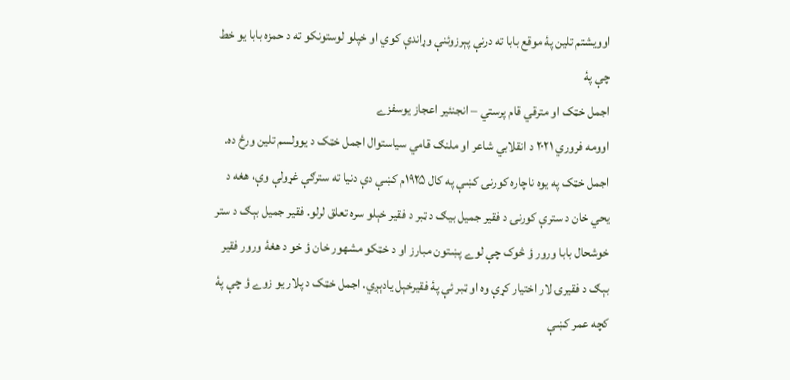اوويشتم تلين پۀ موقع بابا ته درنې پېرزوئنې وړاندې کوي او خپلو لوستونکو ته د حمزه بابا يو خط چې پۀ
اجمل خټک او مترقي قام پرستي – انجنئير اعجاز يوسفزے
اوومه فروري ۲۰۲۱ د انقلابي شاعر او ملنګ قامي سیاستوال اجمل خټک د یوولسم تلین ورځ ده. اجمل خټک په یوه ناچاره کورنۍ کښې په کال ۱۹۲۵م کښې دې دنیا ته سترګې غړولې وې، هغه د یحي خان د سترې کورنۍ د فقیر جمیل بیګ د ټبر د فقیر خېلو سره تعلق لرلو. فقیر جمیل بېګ د ستر خوشحال بابا ورور ؤ څوک چې لوے پښتون مبارز او د خټکو مشهور خان ؤ خو د هغۀ ورور فقیر بېګ د فقیرۍ لار اختیار کړې وه او ټبر ئې پۀ فقیرخېل یادېږي. اجمل خټک د پلار یو زوے ؤ چې پۀ کچه عمر کښې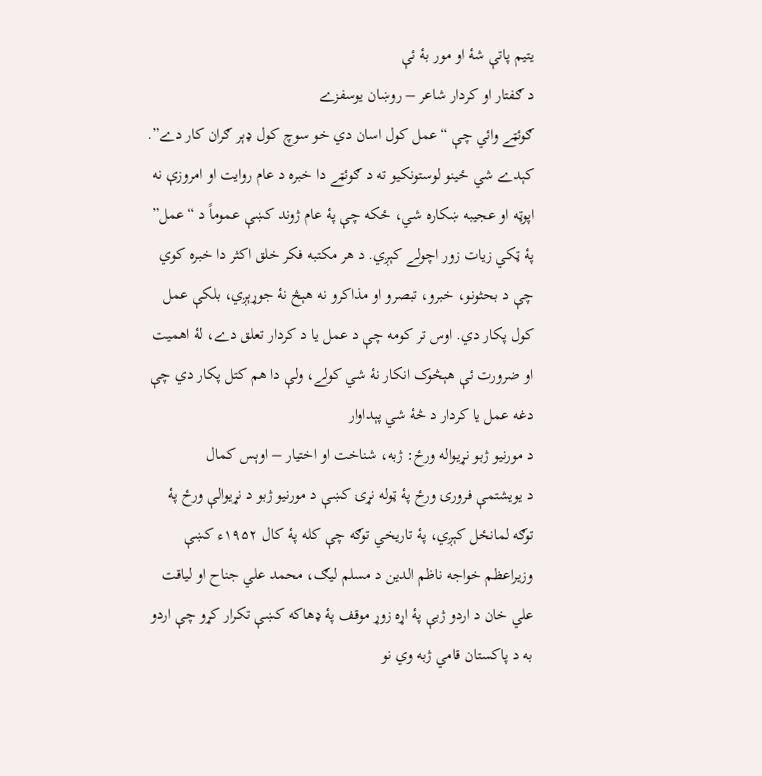یتیم پاتې شۀ او مور بۀ ئې
د ګفتار او کردار شاعر – روښان يوسفزے
ګوئټے وائي چې “عمل کول اسان دي خو سوچ کول ډېر ګران کار دے”. کېدے شي ځينو لوستونکيو ته د ګوئټے دا خبره د عام روايت او امروزې نه اپوټه او عجيبه ښکاره شي، ځکه چې پۀ عام ژوند کښې عموماً د “عمل” پۀ ټکي زيات زور اچولے کېږي. د هر مکتبه فکر خلق اکثر دا خبره کوي چې د بحثونو، خبرو، تبصرو او مذاکرو نه هېڅ نۀ جوړېږي، بلکې عمل کول پکار دي. اوس تر کومه چې د عمل يا د کردار تعلق دے، لۀ اهميت او ضرورت ئې هېڅوک انکار نۀ شي کولے، ولې دا هم کتل پکار دي چې دغه عمل يا کردار د څۀ شي پېداوار
د مورنيو ژبو نړيواله ورځ: ژبه، شناخت او اختيار – اوېس کمال
د یویشتمې فرورۍ ورځ پۀ ټوله نړۍ کښې د مورنیو ژبو د نړیوالې ورځ پۀ توګه لمانځل کېږي، پۀ تاریخي توګه چې کله پۀ کال ۱۹۵۲ء کښې وزیراعظم خواجه ناظم الدین د مسلم لیګ، محمد علي جناح او لیاقت علي خان د اردو ژبې پۀ اړه زوړ موقف پۀ ډهاکه کښې تکرار کړو چې اردو به د پاکستان قامي ژبه وي نو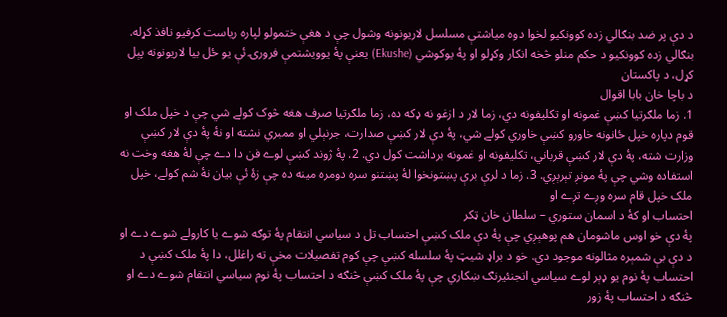د دې پر ضد بنګالي زده کوونکيو لخوا دوه میاشتې مسلسل لاریونونه وشول چې د هغې ختمولو لپاره ریاست کرفیو نافذ کړله. بنګالي زده کوونکيو د حکم منلو څخه انکار وکړلو او پۀ یوکوشي (Ekushe) یعنې پۀ یوویشتمې فرورۍ ئې یو ځل بیا لاریونونه پېل کړل، د پاکستان
د باچا خان بابا اقوال
1. زما ملګرتيا کښې غمونه او تکليفونه دي، زما لار د ازغو نه ډکه ده، زما ملګرتيا صرف هغه څوک کولے شي چې د خپل ملک او قوم دپاره خپل ځانونه خاورو کښې خاوري کولے شي، پۀ دې لار کښې صدارت، جرنېلي او ممبري نشته او نۀ پۀ دې لار کښې وزارت شته، پۀ دې لار کښې قرباني، تکليفونه او غمونه برداشت کول دي. 2. پۀ ژوند کښې لوے فن دا دے چې لۀ هغه وخت نه استفاده وشي چې پۀ مونږ تېرېږي. 3. زما د لرې برې پښتونخوا لۀ پښتنو سره دومره مينه ده چې زۀ ئې بيان نۀ شم کولے، خپل ملک خپل قام سره وږے تږے او
احتساب او کۀ د اسمان ستوري – سلطان خان ټکر
پۀ دې خو اوس ماشومان هم پوهېږي چې پۀ دې ملک کښې احتساب تل د سیاسي انتقام پۀ توګه شوے يا کارولے شوے دے او د دې بې شمېره مثالونه موجود دي. خو د براډ شيټ پۀ سلسله کښې چې کوم تفصیلات مخې ته راغلل، دا پۀ ملک کښې د احتساب پۀ نوم یو ډېر لوے سیاسي انجنئیرنګ ښکاري چې پۀ ملک کښې څنګه د احتساب پۀ نوم سیاسي انتقام شوے دے او څنګه د احتساب پۀ زور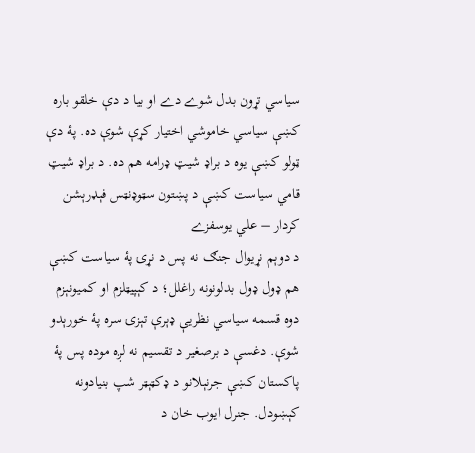سیاسي تړون بدل شوے دے او بیا د دې خلقو باره کښې سیاسي خاموشي اختیار کړې شوې ده. پۀ دې ټولو کښې یوه د براډ شيټ ډرامه هم ده. د براډ شيټ
قامي سياست کښې د پښتون سټوډنټس فېډرېشن کردار – علي يوسفزے
د دوېم نړيوال جنګ نه پس د نړۍ پۀ سياست کښې هم ډول ډول بدلونونه راغلل؛ د کېپيټلزم او کميونېزم دوه قسمه سياسي نظريې ډېرې تېزۍ سره پۀ خورېدو شوې. دغسې د برصغير د تقسيم نه لږه موده پس پۀ پاکستان کښې جرنېلانو د ډکټېټر شپ بنيادونه کېښودل. جنرل ايوب خان د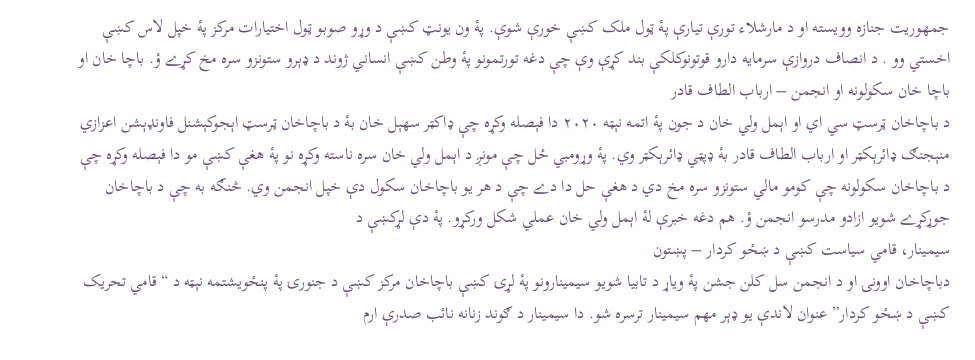جمهوريت جنازه وويسته او د مارشلاء تورې تيارې پۀ ټول ملک کښې خورې شوې. پۀ ون يونټ کښې د وړو صوبو ټول اختيارات مرکز پۀ خپل لاس کښې اخستي وو . د انصاف دروازې سرمايه دارو قوتونوکلکې بند کړې وې چې دغه تورتمونو پۀ وطن کښې انساني ژوند د ډېرو ستونزو سره مخ کړے ؤ. باچا خان او
باچا خان سکولونه او انجمن – ارباب الطاف قادر
د باچاخان ټرسټ سي اي او اېمل ولي خان د جون پۀ اتمه نېټه ٢٠٢٠ دا فېصله وکړه چې ډاکټر سهېل خان بۀ د باچاخان ټرسټ اېجوکېشنل فاونډېشن اعزازي منېجنګ ډائرېکټر او ارباب الطاف قادر بۀ ډپټي ډائرېکټر وي. پۀ وړومبي ځل چې مونږ د اېمل ولي خان سره ناسته وکړه نو پۀ هغې کښې مو دا فېصله وکړه چې د باچاخان سکولونه چې کومو مالي ستونزو سره مخ دي د هغې حل دا دے چې د هر يو باچاخان سکول دې خپل انجمن وي. څنګه به چې د باچاخان جوړکړے شويو ازادو مدرسو انجمن ؤ. هم دغه خبرې لۀ اېمل ولي خان عملي شکل ورکړو. پۀ دې لړکښې د
سيمينار، قامي سياست کښې د ښځو کردار – پښتون
دباچاخان اوونۍ او د انجمن سل کلن جشن پۀ وياړ د تابيا شويو سيمينارونو پۀ لړۍ کښې باچاخان مرکز کښې د جنورۍ پۀ پنځويشتمه نېټه د “قامي تحريک کښې د ښځو کردار” عنوان لاندې يو ډېر مهم سيمينار ترسره شو. دا سيمينار د ګوند زنانه نائب صدرې ارم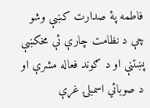فاطمه پۀ صدارت کښې وشو چې د نظامت چارې ئې مخکښې پښتنې او د ګوند فعاله مشرې او د صوبائي اسمبلۍ غړې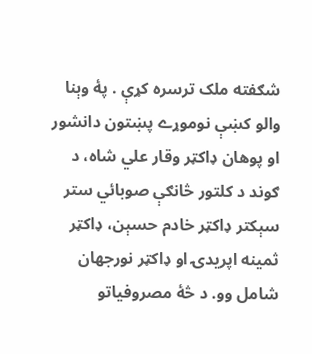شګفته ملک ترسره کړې . پۀ وېنا والو کښې نوموړے پښتون دانشور او پوهان ډاکټر وقار علي شاه، د ګوند د کلتور څانګې صوبائي ستر سېکتر ډاکټر خادم حسېن، ډاکټر ثمينه اپريدۍ او ډاکټر نورجهان شامل وو. د څۀ مصروفياتو